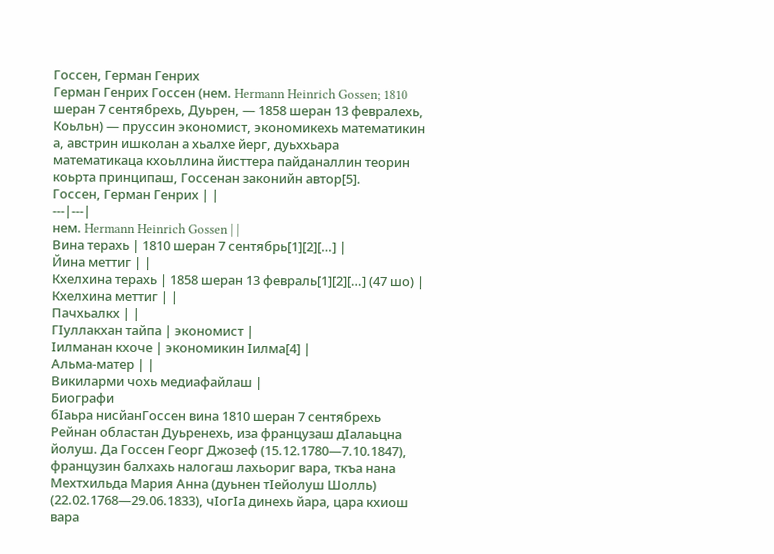Госсен, Герман Генрих
Герман Генрих Госсен (нем. Hermann Heinrich Gossen; 1810 шеран 7 сентябрехь, Дуьрен, — 1858 шеран 13 февралехь, Коьльн) — пруссин экономист, экономикехь математикин а, австрин ишколан а хьалхе йерг, дуьххьара математикаца кхоьллина йисттера пайданаллин теорин коьрта принципаш, Госсенан законийн автор[5].
Госсен, Герман Генрих | |
---|---|
нем. Hermann Heinrich Gossen | |
Вина терахь | 1810 шеран 7 сентябрь[1][2][…] |
Йина меттиг | |
Кхелхина терахь | 1858 шеран 13 февраль[1][2][…] (47 шо) |
Кхелхина меттиг | |
Пачхьалкх | |
ГӀуллакхан тайпа | экономист |
Ӏилманан кхоче | экономикин Ӏилма[4] |
Альма-матер | |
Викиларми чохь медиафайлаш |
Биографи
бӀаьра нисйанГоссен вина 1810 шеран 7 сентябрехь Рейнан областан Дуьренехь, иза французаш дӀалаьцна йолуш. Да Госсен Георг Джозеф (15.12.1780—7.10.1847), французин балхахь налогаш лахьориг вара, ткъа нана Мехтхильда Мария Анна (дуьнен тӀейолуш Шолль) (22.02.1768—29.06.1833), чӀогӀа динехь йара, цара кхиош вара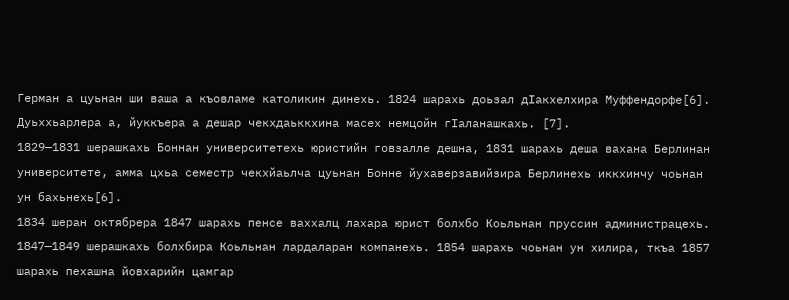Герман а цуьнан ши ваша а къовламе католикин динехь. 1824 шарахь доьзал дӀакхелхира Муффендорфе[6]. Дуьххьарлера а, йуккъера а дешар чекхдаьккхина масех немцойн гӀаланашкахь. [7].
1829—1831 шерашкахь Боннан университетехь юристийн говзалле дешна, 1831 шарахь деша вахана Берлинан университете, амма цхьа семестр чекхйаьлча цуьнан Бонне йухаверзавийзира Берлинехь иккхинчу чоьнан ун бахьнехь[6].
1834 шеран октябрера 1847 шарахь пенсе ваххалц лахара юрист болхбо Коьльнан пруссин администрацехь. 1847—1849 шерашкахь болхбира Коьльнан лардаларан компанехь. 1854 шарахь чоьнан ун хилира, ткъа 1857 шарахь пехашна йовхарийн цамгар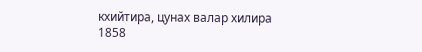кхийтира, цунах валар хилира 1858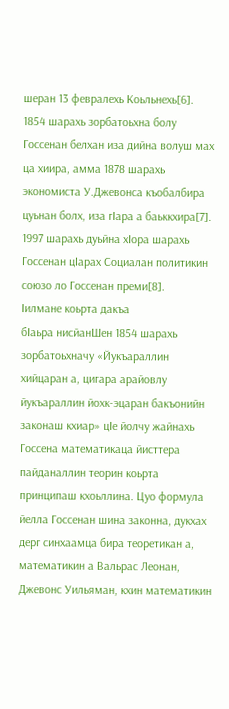шеран 13 февралехь Коьльнехь[6].
1854 шарахь зорбатоьхна болу Госсенан белхан иза дийна волуш мах ца хиира, амма 1878 шарахь экономиста У.Джевонса къобалбира цуьнан болх, иза гӀара а баьккхира[7].
1997 шарахь дуьйна хӀора шарахь Госсенан цӀарах Социалан политикин союзо ло Госсенан преми[8].
Ӏилмане коьрта дакъа
бӀаьра нисйанШен 1854 шарахь зорбатоьхначу «Йукъараллин хийцаран а, цигара арайовлу йукъараллин йохк-эцаран бакъонийн законаш кхиар» цӀе йолчу жайнахь Госсена математикаца йисттера пайданаллин теорин коьрта принципаш кхоьллина. Цуо формула йелла Госсенан шина законна, дукхах дерг синхаамца бира теоретикан а, математикин а Вальрас Леонан, Джевонс Уильяман, кхин математикин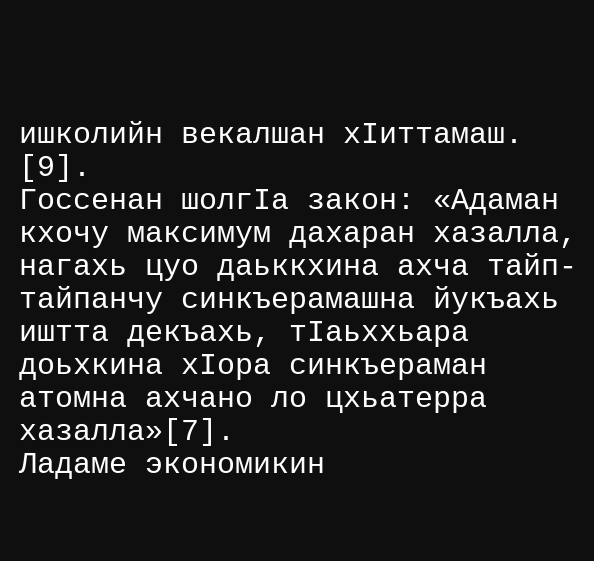ишколийн векалшан хӀиттамаш. [9].
Госсенан шолгӀа закон: «Адаман кхочу максимум дахаран хазалла, нагахь цуо даьккхина ахча тайп-тайпанчу синкъерамашна йукъахь иштта декъахь, тӀаьххьара доьхкина хӀора синкъераман атомна ахчано ло цхьатерра хазалла»[7].
Ладаме экономикин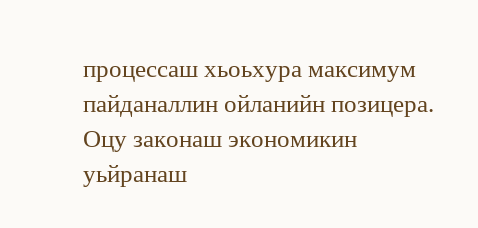процессаш хьоьхура максимум пайданаллин ойланийн позицера. Оцу законаш экономикин уьйранаш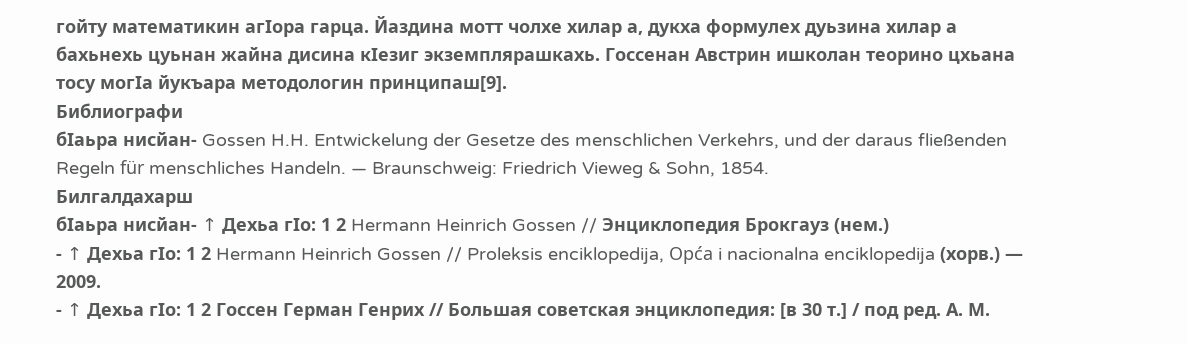гойту математикин агӀора гарца. Йаздина мотт чолхе хилар а, дукха формулех дуьзина хилар а бахьнехь цуьнан жайна дисина кӀезиг экземплярашкахь. Госсенан Австрин ишколан теорино цхьана тосу могӀа йукъара методологин принципаш[9].
Библиографи
бӀаьра нисйан- Gossen H.H. Entwickelung der Gesetze des menschlichen Verkehrs, und der daraus fließenden Regeln für menschliches Handeln. — Braunschweig: Friedrich Vieweg & Sohn, 1854.
Билгалдахарш
бӀаьра нисйан- ↑ Дехьа гӀо: 1 2 Hermann Heinrich Gossen // Энциклопедия Брокгауз (нем.)
- ↑ Дехьа гӀо: 1 2 Hermann Heinrich Gossen // Proleksis enciklopedija, Opća i nacionalna enciklopedija (хорв.) — 2009.
- ↑ Дехьа гӀо: 1 2 Госсен Герман Генрих // Большая советская энциклопедия: [в 30 т.] / под ред. А. М.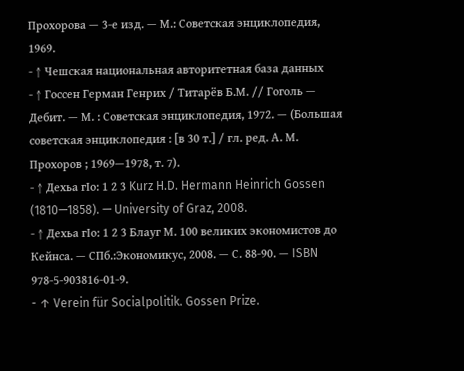Прохорова — 3-е изд. — М.: Советская энциклопедия, 1969.
- ↑ Чешская национальная авторитетная база данных
- ↑ Госсен Герман Генрих / Титарёв Б.М. // Гоголь — Дебит. — М. : Советская энциклопедия, 1972. — (Большая советская энциклопедия : [в 30 т.] / гл. ред. А. М. Прохоров ; 1969—1978, т. 7).
- ↑ Дехьа гӀо: 1 2 3 Kurz H.D. Hermann Heinrich Gossen (1810—1858). — University of Graz, 2008.
- ↑ Дехьа гӀо: 1 2 3 Блауг М. 100 великих экономистов до Кейнса. — СПб.:Экономикус, 2008. — С. 88-90. — ISBN 978-5-903816-01-9.
- ↑ Verein für Socialpolitik. Gossen Prize.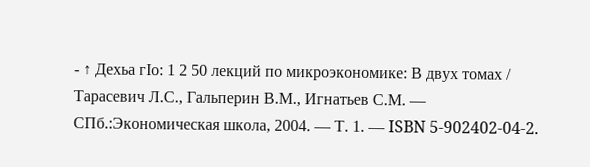- ↑ Дехьа гӀо: 1 2 50 лекций по микроэкономике: В двух томах / Тарасевич Л.С., Гальперин В.М., Игнатьев С.М. — СПб.:Экономическая школа, 2004. — Т. 1. — ISBN 5-902402-04-2.